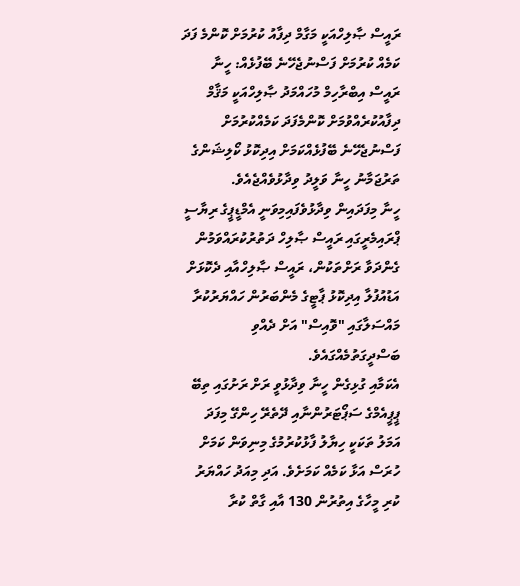ރައީސް ޞާލިހްއަކީ މަގާމް ދިފާއު ކުރުމަށް ކޮންމެ ފަދަ ކަމެއް ކުރުމަށް ފަސްނުޖެހޭނެ ބޭފުޅެއް: ހީނާ
ރައީސް އިބްރާހިމް މުހައްމަދު ޞާލިހްއަކީ މަޤާމް ދިފާއުކުރެއްވުމަށް ކޮންމެފަދަ ކަމެއްކުރުމަށް ފަސްނުޖެހޭނެ ބޭފުޅެއްކަމަށް އިދިކޮޅު ކޯލިޝަންގެ ތަރުޖަމާނު ހީނާ ވަލީދު ވިދާޅުވެއްޖެއެވެ.
ހީނާ މިފަދައިން ވިދާޅުވެފައިމިވަނީ އެމްޑީޕީގެ ރިޔާސީ ޕްރައިމެރީގައި ރައީސް ޞާލިހް ދަތުރުކުރައްވަމުން ގެންދަވާ ރަށްތަކުން، ރައީސް ޞާލިހްއާއި ދެކޮޅަށް އަޑުއުފުލާ އިދިކޮޅު ޕާޓީގެ މެންބަރުން ހައްޔަރުކުރާ މައްސަލާގައި "ވޮއިސް" އަށް ދެއްވި ބަސްދީގަތުމެއްގައެވެ.
އެކަމާއި ގުޅިގެން ހީނާ ވިދާޅުވީ ރަށް ރަށުގައި ތިބޭ ޕީޕީއެމްގެ ސަޕޯޓަރުންނާއި ދޭތެރޭ ހިންގޭ މިފަދަ އަމަލު ތަކަކީ ހިޔާލު ފާޅުކުރުމުގެ މިނިވަން ކަމަށް ހުރަސް އަޅާ ކަމެއް ކަމަށެވެ. އަދި މިއަދު ހައްޔަރު ކުރި މީހާގެ އިތުރުން 130 އާއި ގާތް ކުރާ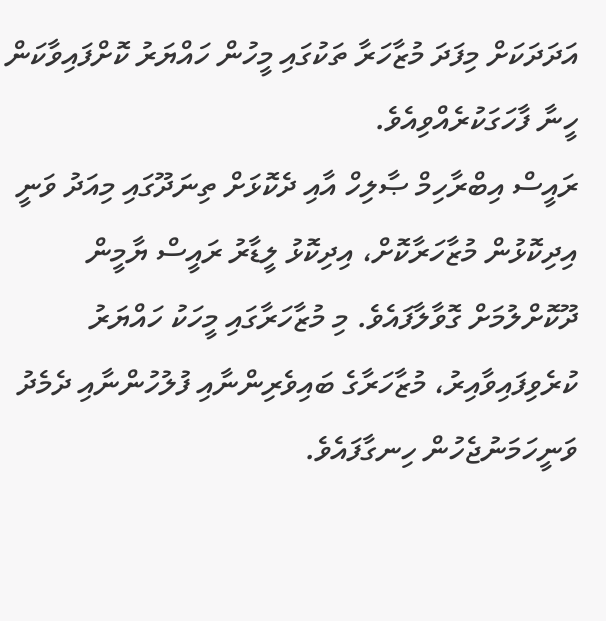އަދަދަކަށް މިފަދަ މުޒާހަރާ ތަކުގައި މީހުން ހައްޔަރު ކޮށްފައިވާކަން ހީނާ ފާހަގަކުރެއްވިއެވެ.
ރައީސް އިބްރާހިމް ޞާލިހް އާއި ދެކޮޅަށް ތިނަދޫގައި މިއަދު ވަނީ އިދިކޮޅުން މުޒާހަރާކޮށް، އިދިކޮޅު ލީޑާރު ރައީސް ޔާމީން ދޫކޮށްލުމަށް ގޮވާލާފައެވެ. މި މުޒާހަރާގައި މީހަކު ހައްޔަރު ކުރެވިފައިވާއިރު، މުޒާހަރާގެ ބައިވެރިންނާއި ފުލުހުންނާއި ދެމެދު ވަނީހަމަނުޖެހުން ހިނގާފައެވެ.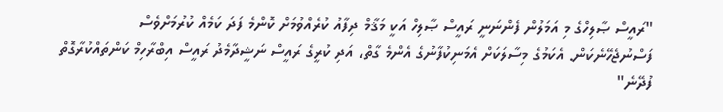"ރައީސް ޞާލިހްގެ މި އަމަލުން ފެންނަނީ ރައީސް ޞާލިހް އަކީ މަޤާމް ދިފާއު ކުރެއްވުމަށް ކޮންމެ ފަދަ ކަމެއް ކުރުމަށްވެސް ފަސްނުޖެހޭނެކަން. އެކަމުގެ މިސާލަކަށް އެމަނިކުފާނުގެ އެންމެ ގާތް، އަދި ކުރީގެ ރައީސް ނަޝީދާމެދު ރައީސް އިބްރާހިމް ކަންތައްކުރާގޮތް ފުދޭނެ"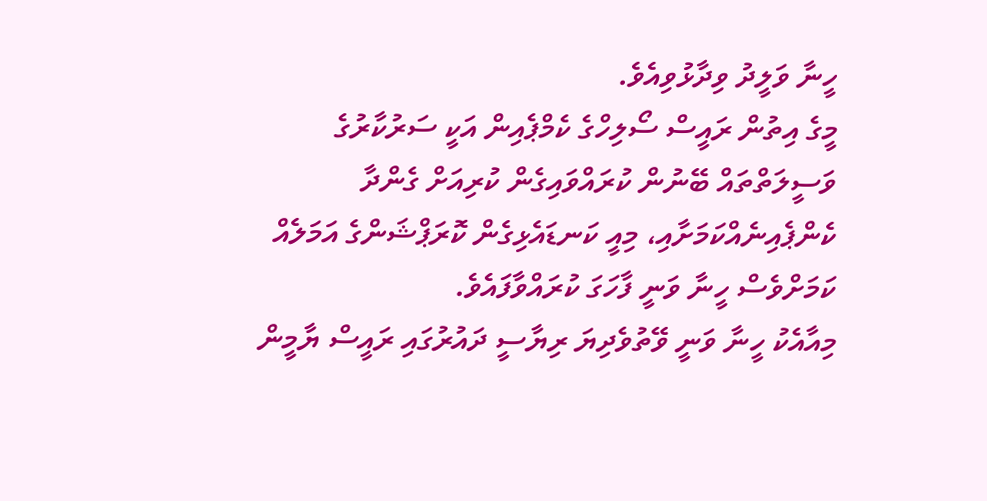ހީނާ ވަލީދު ވިދާޅުވިއެވެ.
މީގެ އިތުން ރައީސް ސޯލިހްގެ ކެމްޕެއިން އަކީ ސަރުކާރުގެ ވަސީލަތްތައް ބޭނުން ކުރައްވައިގެން ކުރިއަށް ގެންދާ ކެންޕެއިނެއްކަމަށާއި، މިއީ ކަނޑައެޅިގެން ކޮރަޕްޝަންގެ އަމަލެއް ކަމަށްވެސް ހީނާ ވަނީ ފާހަގަ ކުރައްވާފައެވެ.
މިއާއެކު ހީނާ ވަނީ ވޭތުވެދިޔަ ރިޔާސީ ދައުރުގައި ރައީސް ޔާމީން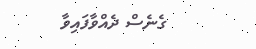ގެނެސް ދެއްވާފައިވާ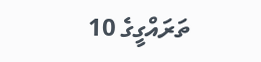ތަރައްގީގެ 10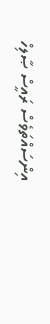އިންސައްތަވެސް ރައީސް ޞާލިހް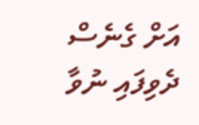އަށް ގެނެސް ދެވިފައި ނުވާ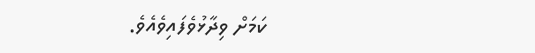ކަމަށް ވިދާޅުވެފައިވެއެވެ.